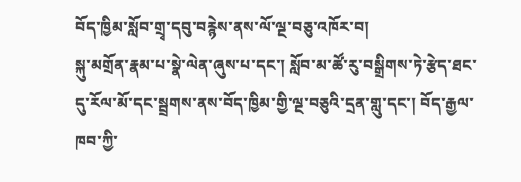བོད་ཁྱིམ་སློབ་གྲྭ་དབུ་བརྙེས་ནས་ལོ་ལྔ་བཅུ་འཁོར་བ།
སྐུ་མགྲོན་རྣམ་པ་སྣེ་ལེན་ཞུས་པ་དང་། སློབ་མ་ཚོ་རུ་བསྒྲིགས་ཏེ་རྩེད་ཐང་དུ་རོལ་མོ་དང་སྦྲགས་ནས་བོད་ཁྱིམ་གྱི་ལྔ་བཅུའི་དྲན་གླུ་དང་། བོད་རྒྱལ་ཁབ་ཀྱི་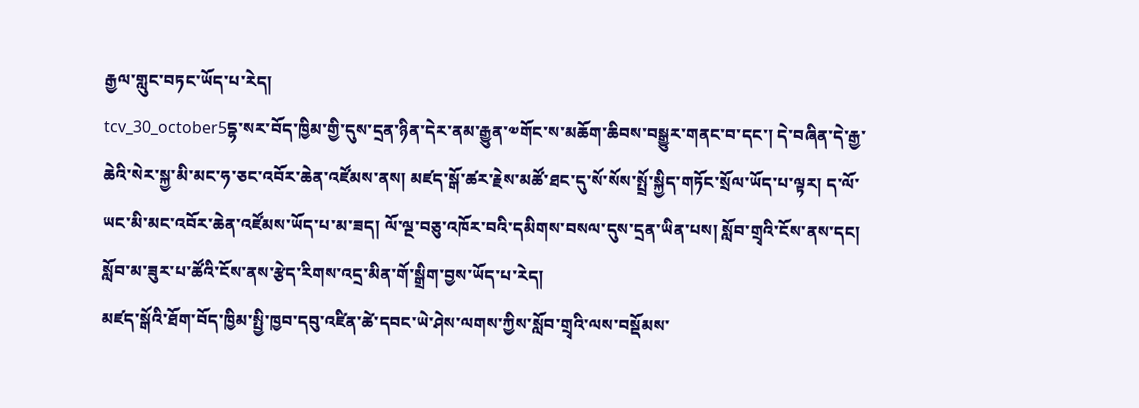རྒྱལ་གླུང་བཏང་ཡོད་པ་རེད།
tcv_30_october5དྷ་སར་བོད་ཁྱིམ་གྱི་དུས་དྲན་ཉིན་དེར་ནམ་རྒྱུན་༧གོང་ས་མཆོག་ཆིབས་བསྒྱུར་གནང་བ་དང་། དེ་བཞིན་དེ་རྒྱ་ཆེའི་སེར་སྐྱ་མི་མང་ཧ་ཅང་འབོར་ཆེན་འཛོམས་ནས། མཛད་སྒོ་ཚར་རྗེས་མཚོ་ཐང་དུ་སོ་སོས་སྤྲོ་སྐྱིད་གཏོང་སྲོལ་ཡོད་པ་ལྟར། ད་ལོ་ཡང་མི་མང་འབོར་ཆེན་འཛོམས་ཡོད་པ་མ་ཟད། ལོ་ལྔ་བཅུ་འཁོར་བའི་དམིགས་བསལ་དུས་དྲན་ཡིན་པས། སློབ་གྲྭའི་ངོས་ནས་དང། སློབ་མ་ཟུར་པ་ཚོའི་ངོས་ནས་རྩེད་རིགས་འདྲ་མིན་གོ་སྒྲིག་བྱས་ཡོད་པ་རེད།
མཛད་སྒོའི་ཐོག་བོད་ཁྱིམ་སྤྱི་ཁྱབ་དབུ་འཛིན་ཚེ་དབང་ཡེ་ཤེས་ལགས་ཀྱིས་སློབ་གྲྭའི་ལས་བསྡོམས་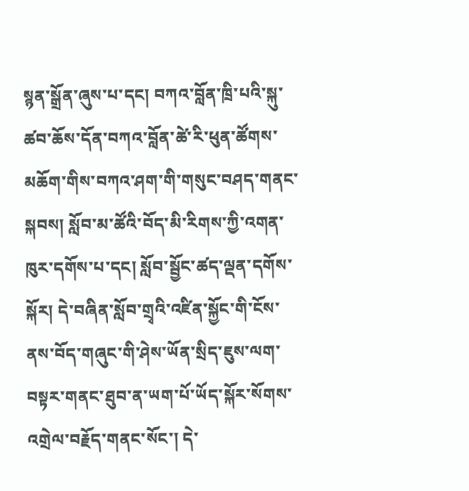སྙན་སྒྲོན་ཞུས་པ་དང། བཀའ་བློན་ཁྲི་པའི་སྐུ་ཚབ་ཆོས་དོན་བཀའ་བློན་ཚེ་རི་ཕུན་ཚོགས་མཆོག་གིས་བཀའ་ཤག་གི་གསུང་བཤད་གནང་སྐབས། སློབ་མ་ཚོའི་བོད་མི་རིགས་ཀྱི་འགན་ཁུར་དགོས་པ་དང། སློབ་སྦྱོང་ཚད་ལྡན་དགོས་སྐོར། དེ་བཞིན་སློབ་གྲྭའི་འཛིན་སྐྱོང་གི་ངོས་ནས་བོད་གཞུང་གི་ཤེས་ཡོན་སྲིད་ཇུས་ལག་བསྟར་གནང་ཐུབ་ན་ཡག་པོ་ཡོད་སྐོར་སོགས་འགྲེལ་བརྗོད་གནང་སོང་། དེ་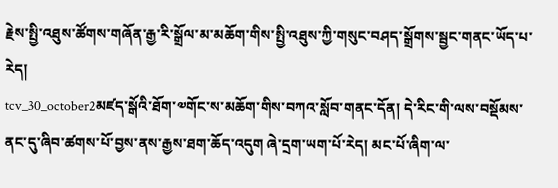རྗེས་སྤྱི་འཐུས་ཚོགས་གཞོན་རྒྱ་རི་སྒྲོལ་མ་མཆོག་གིས་སྤྱི་འཐུས་ཀྱི་གསུང་བཤད་སྒྲོགས་སྦྱང་གནང་ཡོད་པ་རེད།
tcv_30_october2མཛད་སྒོའི་ཐོག་༧གོང་ས་མཆོག་གིས་བཀའ་སློབ་གནང་དོན། དེ་རིང་གི་ལས་བསྡོམས་ནང་དུ་ཞིབ་ཚགས་པོ་བྱས་ནས་རྒྱས་ཐག་ཆོད་འདུག ཞེ་དྲག་ཡག་པོ་རེད། མང་པོ་ཞིག་ལ་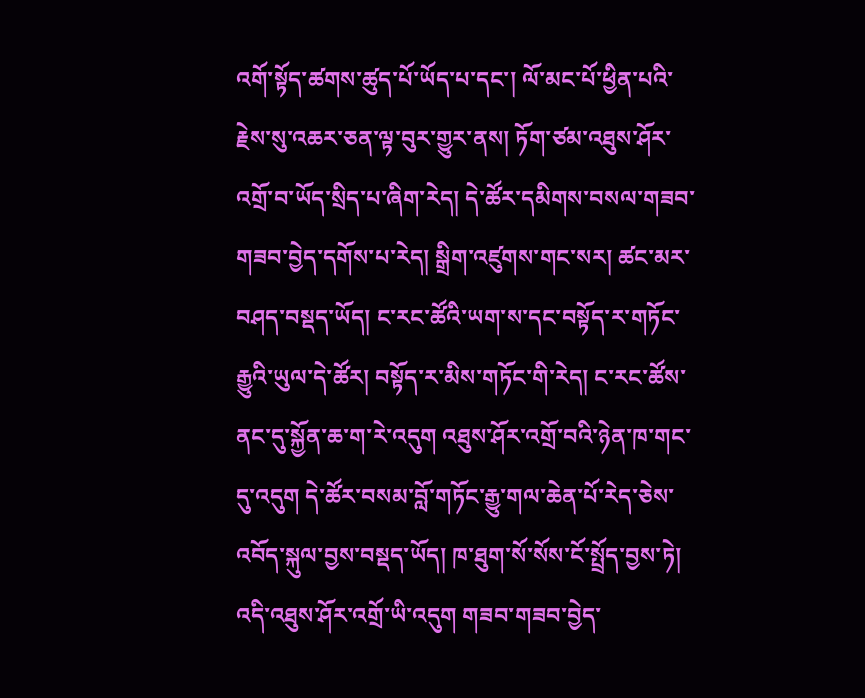འགོ་སྟོད་ཚགས་ཚུད་པོ་ཡོད་པ་དང་། ལོ་མང་པོ་ཕྱིན་པའི་རྗེས་སུ་འཆར་ཅན་ལྟ་བུར་གྱུར་ནས། ཏོག་ཙམ་འཐུས་ཤོར་འགྲོ་བ་ཡོད་སྲིད་པ་ཞིག་རེད། དེ་ཚོར་དམིགས་བསལ་གཟབ་གཟབ་བྱེད་དགོས་པ་རེད། སྒྲིག་འཛུགས་གང་སར། ཚང་མར་བཤད་བསྡད་ཡོད། ང་རང་ཚོའི་ཡག་ས་དང་བསྟོད་ར་གཏོང་རྒྱུའི་ཡུལ་དེ་ཚོར། བསྟོད་ར་མིས་གཏོང་གི་རེད། ང་རང་ཚོས་ནང་དུ་སྐྱོན་ཆ་ག་རེ་འདུག འཐུས་ཤོར་འགྲོ་བའི་ཉེན་ཁ་གང་དུ་འདུག དེ་ཚོར་བསམ་བློ་གཏོང་རྒྱུ་གལ་ཆེན་པོ་རེད་ཅེས་འབོད་སྐུལ་བྱས་བསྡད་ཡོད། ཁ་ཐུག་སོ་སོས་ངོ་སྤྲོད་བྱས་ཏེ། འདི་འཐུས་ཤོར་འགྲོ་ཡི་འདུག གཟབ་གཟབ་བྱེད་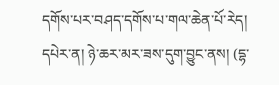དགོས་པར་བཤད་དགོས་པ་གལ་ཆེན་པོ་རེད། དཔེར་ན། ཉེ་ཆར་མར་ཟས་དུག་བྱུང་ནས། (དྷ་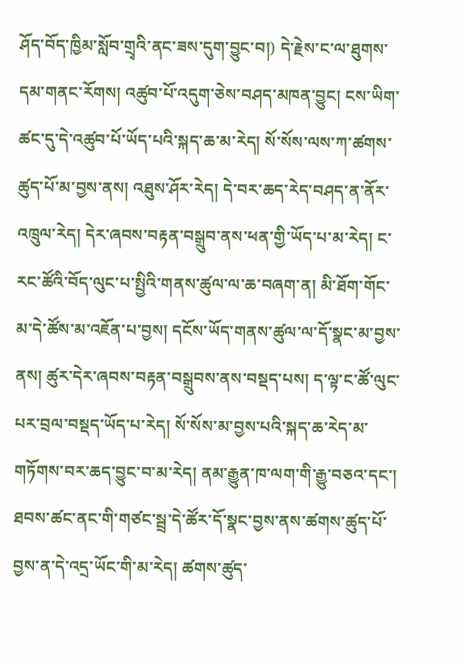ཤོད་བོད་ཁྱིམ་སློབ་གྲྭའི་ནང་ཟས་དུག་བྱུང་བ།) དེ་རྗེས་ང་ལ་ཐུགས་དམ་གནང་རོགས། འཚུབ་པོ་འདུག་ཅེས་བཤད་མཁན་བྱུང། ངས་ཡིག་ཚང་དུ་དེ་འཚུབ་པོ་ཡོད་པའི་སྐད་ཆ་མ་རེད། སོ་སོས་ལས་ཀ་ཚགས་ཚུད་པོ་མ་བྱས་ནས། འཐུས་ཤོར་རེད། དེ་བར་ཆད་རེད་བཤད་ན་ནོར་འཁྲུལ་རེད། དེར་ཞབས་བརྟན་བསྒྲུབ་ནས་ཕན་གྱི་ཡོད་པ་མ་རེད། ང་རང་ཚོའི་བོད་ལུང་པ་སྤྱིའི་གནས་ཚུལ་ལ་ཆ་བཞག་ན། མི་ཐོག་གོང་མ་དེ་ཚོས་མ་འཇོན་པ་བྱས། དངོས་ཡོད་གནས་ཚུལ་ལ་དོ་སྣང་མ་བྱས་ནས། ཚུར་དེར་ཞབས་བརྟན་བསྒྲུབས་ནས་བསྡད་པས། ད་ལྟ་ང་ཚོ་ལུང་པར་བྲལ་བསྡད་ཡོད་པ་རེད། སོ་སོས་མ་བྱས་པའི་སྐད་ཆ་རེད་མ་གཏོགས་བར་ཆད་བྱུང་བ་མ་རེད། ནམ་རྒྱུན་ཁ་ལག་གི་རྒྱུ་བཅའ་དང་། ཐབས་ཚང་ནང་གི་གཙང་སྦྲ་དེ་ཚོར་དོ་སྣང་བྱས་ནས་ཚགས་ཚུད་པོ་བྱས་ན་དེ་འདྲ་ཡོང་གི་མ་རེད། ཚགས་ཚུད་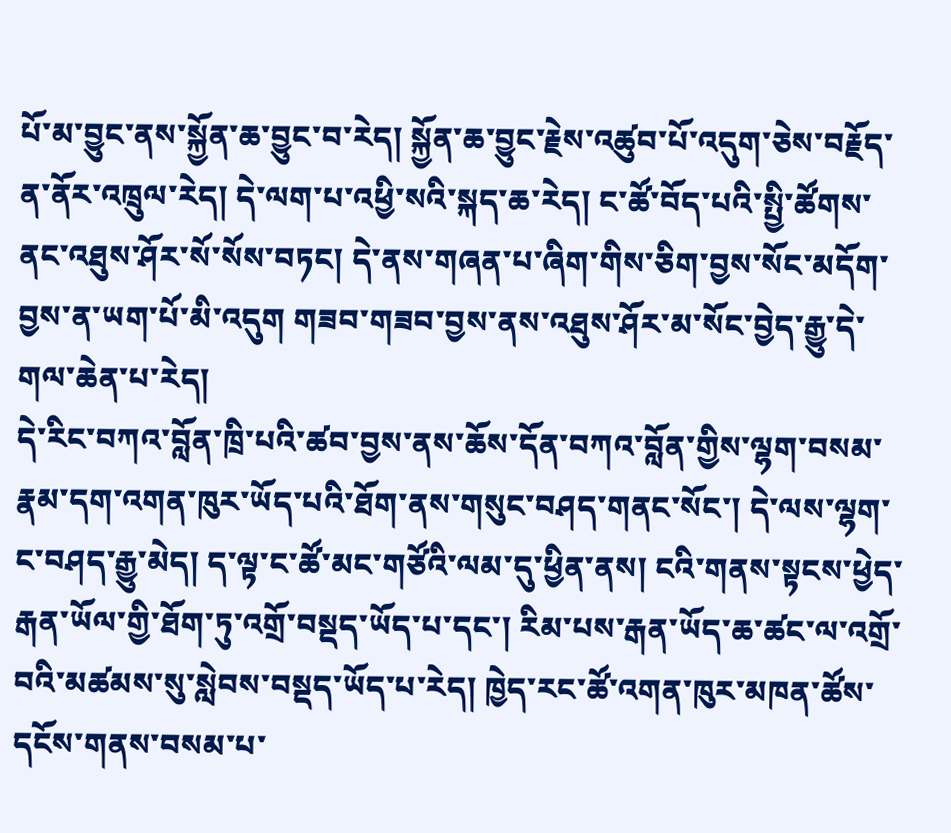པོ་མ་བྱུང་ནས་སྐྱོན་ཆ་བྱུང་བ་རེད། སྐྱོན་ཆ་བྱུང་རྗེས་འཚུབ་པོ་འདུག་ཅེས་བརྗོད་ན་ནོར་འཁྲུལ་རེད། དེ་ལག་པ་འཕྱི་སའི་སྐད་ཆ་རེད། ང་ཚོ་བོད་པའི་སྤྱི་ཚོགས་ནང་འཐུས་ཤོར་སོ་སོས་བཏང། དེ་ནས་གཞན་པ་ཞིག་གིས་ཅིག་བྱས་སོང་མདོག་བྱས་ན་ཡག་པོ་མི་འདུག གཟབ་གཟབ་བྱས་ནས་འཐུས་ཤོར་མ་སོང་བྱེད་རྒྱུ་དེ་གལ་ཆེན་པ་རེད།
དེ་རིང་བཀའ་བློན་ཁྲི་པའི་ཚབ་བྱས་ནས་ཆོས་དོན་བཀའ་བློན་གྱིས་ལྷག་བསམ་རྣམ་དག་འགན་ཁུར་ཡོད་པའི་ཐོག་ནས་གསུང་བཤད་གནང་སོང་། དེ་ལས་ལྷག་ང་བཤད་རྒྱུ་མེད། ད་ལྟ་ང་ཚོ་མང་གཙོའི་ལམ་དུ་ཕྱིན་ནས། ངའི་གནས་སྟངས་ཕྱེད་རྒན་ཡོལ་གྱི་ཐོག་ཏུ་འགྲོ་བསྡད་ཡོད་པ་དང་། རིམ་པས་རྒན་ཡོད་ཆ་ཚང་ལ་འགྲོ་བའི་མཚམས་སུ་སླེབས་བསྡད་ཡོད་པ་རེད། ཁྱེད་རང་ཚོ་འགན་ཁུར་མཁན་ཚོས་དངོས་གནས་བསམ་པ་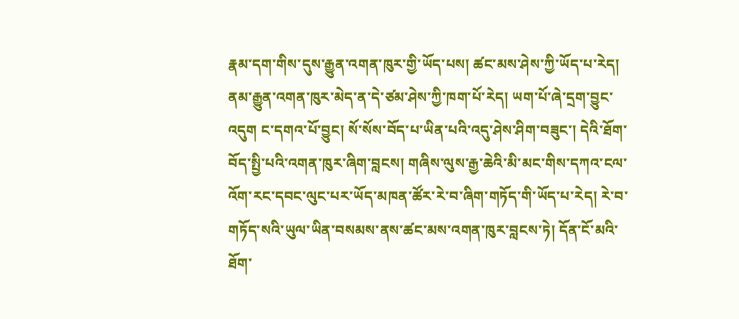རྣམ་དག་གིས་དུས་རྒྱུན་འགན་ཁུར་གྱི་ཡོད་པས། ཚང་མས་ཤེས་ཀྱི་ཡོད་པ་རེད། ནམ་རྒྱུན་འགན་ཁུར་མེད་ན་དེ་ཙམ་ཤེས་ཀྱི་ཁག་པོ་རེད། ཡག་པོ་ཞེ་དྲག་བྱུང་འདུག ང་དགའ་པོ་བྱུང། སོ་སོས་བོད་པ་ཡིན་པའི་འདུ་ཤེས་ཤིག་བཟུང་། དེའི་ཐོག་བོད་སྤྱི་པའི་འགན་ཁུར་ཞིག་བླངས། གཞིས་ལུས་རྒྱ་ཆེའི་མི་མང་གིས་དཀའ་ངལ་འོག་རང་དབང་ལུང་པར་ཡོད་མཁན་ཚོར་རེ་བ་ཞིག་གཏོད་གི་ཡོད་པ་རེད། རེ་བ་གཏོད་སའི་ཡུལ་ཡིན་བསམས་ནས་ཚང་མས་འགན་ཁུར་བླངས་ཏེ། དོན་ངོ་མའི་ཐོག་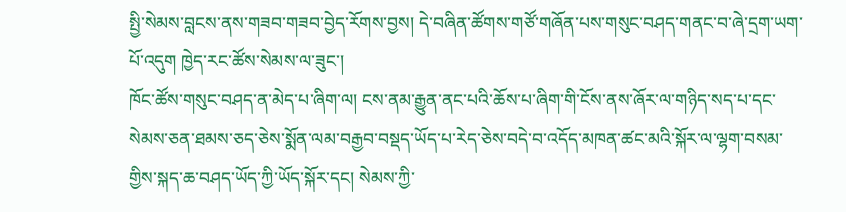སྤྱི་སེམས་བླངས་ནས་གཟབ་གཟབ་བྱེད་རོགས་བྱས། དེ་བཞིན་ཚོགས་གཙོ་གཞོན་པས་གསུང་བཤད་གནང་བ་ཞེ་དྲག་ཡག་པོ་འདུག ཁྱེད་རང་ཚོས་སེམས་ལ་ཟུང་།
ཁོང་ཚོས་གསུང་བཤད་ན་མེད་པ་ཞིག་ལ། ངས་ནམ་རྒྱུན་ནང་པའི་ཆོས་པ་ཞིག་གི་ངོས་ནས་ཞོར་ལ་གཉིད་སད་པ་དང་སེམས་ཅན་ཐམས་ཅད་ཅེས་སྨོན་ལམ་བརྒྱབ་བསྡད་ཡོད་པ་རེད་ཅེས་བདེ་བ་འདོད་མཁན་ཚང་མའི་སྐོར་ལ་ལྷག་བསམ་གྱིས་སྐད་ཆ་བཤད་ཡོད་ཀྱི་ཡོད་སྐོར་དང། སེམས་ཀྱི་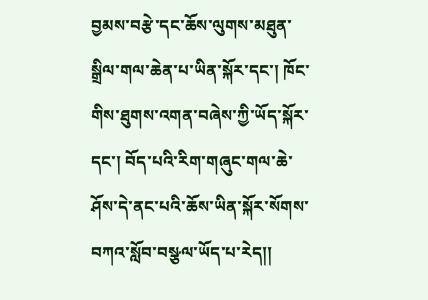བྱམས་བརྩེ་དང་ཆོས་ལུགས་མཐུན་སྒྲིལ་གལ་ཆེན་པ་ཡིན་སྐོར་དང་། ཁོང་གིས་ཐུགས་འགན་བཞེས་ཀྱི་ཡོད་སྐོར་དང་། བོད་པའི་རིག་གཞུང་གལ་ཆེ་ཤོས་དེ་ནང་པའི་ཆོས་ཡིན་སྐོར་སོགས་བཀའ་སློབ་བསྩལ་ཡོད་པ་རེད།།